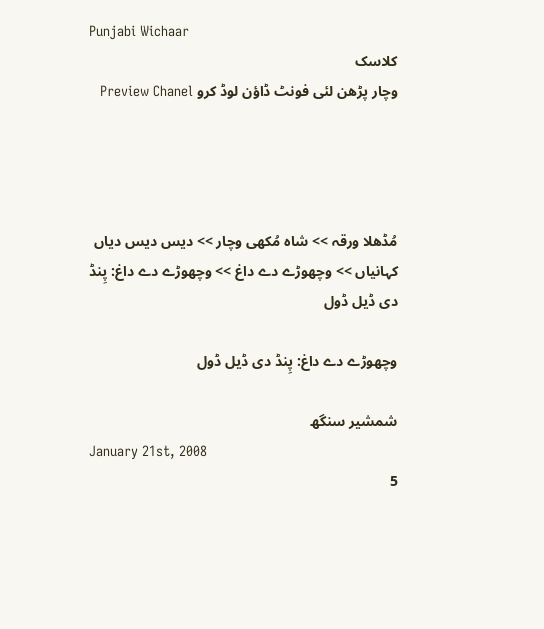Punjabi Wichaar
کلاسک
وچار پڑھن لئی فونٹ ڈاؤن لوڈ کرو Preview Chanel




مُڈھلا ورقہ >> شاہ مُکھی وچار >> دیس دیس دیاں کہانیاں >> وچھوڑے دے داغ >> وچھوڑے دے داغ: پِنڈ دی ڈیل ڈول

وچھوڑے دے داغ: پِنڈ دی ڈیل ڈول

شمشیر سنگھ
January 21st, 2008
5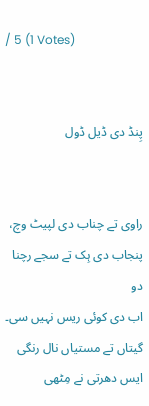/ 5 (1 Votes)


پِنڈ دی ڈیل ڈول


راوی تے چناب دی لپیٹ وچ، پنجاب دی ہِک تے سجے رچنا دو
اب دی کوئی ریس نہیں سی۔ گیتاں تے مستیاں نال رنگی ایس دھرتی نے مِٹھی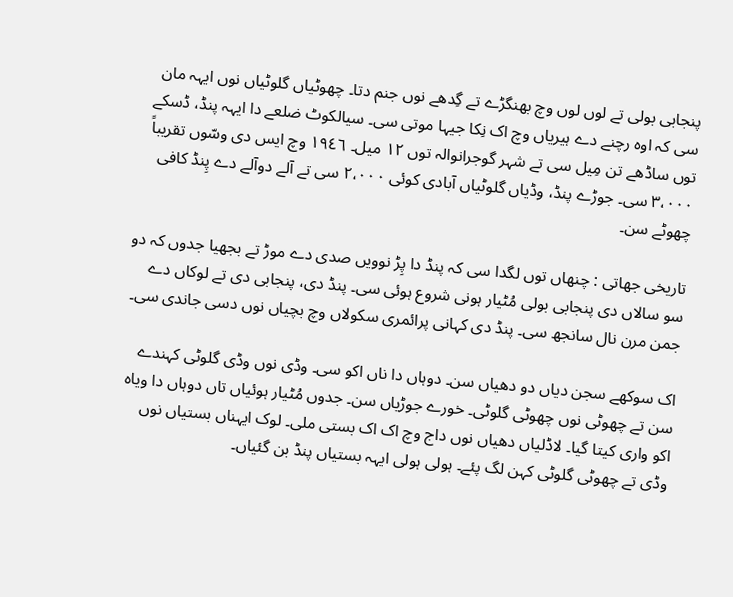پنجابی بولی تے لوں لوں وچ بھنگڑے تے گِدھے نوں جنم دتا۔ چھوٹیاں گلوٹیاں نوں ایہہ مان سی کہ اوہ رچنے دے ہیریاں وچ اک نِکا جیہا موتی سی۔ سیالکوٹ ضلعے دا ایہہ پنڈ، ڈسکے توں ساڈھے تن مِیل سی تے شہر گوجرانوالہ توں ١٢ میل۔ ١٩٤٦ وچ ایس دی وسّوں تقریباً ٣،٠٠٠ سی۔ جوڑے پنڈ، وڈیاں گلوٹیاں آبادی کوئی ٢،٠٠٠ سی تے آلے دوآلے دے پِنڈ کافی چھوٹے سن۔

تاریخی جھاتی : چنھاں توں لگدا سی کہ پنڈ دا پِڑ نوویں صدی دے موڑ تے بجھیا جدوں کہ دو سو سالاں دی پنجابی بولی مُٹیار ہونی شروع ہوئی سی۔ پنڈ دی، پنجابی دی تے لوکاں دے جمن مرن نال سانجھ سی۔ پنڈ دی کہانی پرائمری سکولاں وچ بچیاں نوں دسی جاندی سی۔

اک سوکھے سجن دیاں دو دھیاں سن۔ دوہاں دا ناں اکو سی۔ وڈی نوں وڈی گلوٹی کہندے سن تے چھوٹی نوں چھوٹی گلوٹی۔ خورے جوڑیاں سن۔ جدوں مُٹیار ہوئیاں تاں دوہاں دا ویاہ اکو واری کیتا گیا۔ لاڈلیاں دھیاں نوں داج وچ اک اک بستی ملی۔ لوک ایہناں بستیاں نوں وڈی تے چھوٹی گلوٹی کہن لگ پئے۔ ہولی ہولی ایہہ بستیاں پنڈ بن گئیاں۔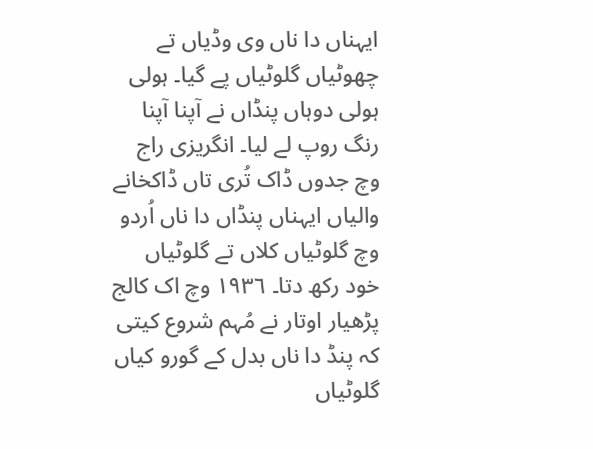ایہناں دا ناں وی وڈیاں تے چھوٹیاں گلوٹیاں پے گیا۔ ہولی ہولی دوہاں پنڈاں نے آپنا آپنا رنگ روپ لے لیا۔ انگریزی راج وچ جدوں ڈاک تُری تاں ڈاکخانے والیاں ایہناں پنڈاں دا ناں اُردو وچ گلوٹیاں کلاں تے گلوٹیاں خود رکھ دتا۔ ١٩٣٦ وچ اک کالج پڑھیار اوتار نے مُہم شروع کیتی کہ پنڈ دا ناں بدل کے گورو کیاں گلوٹیاں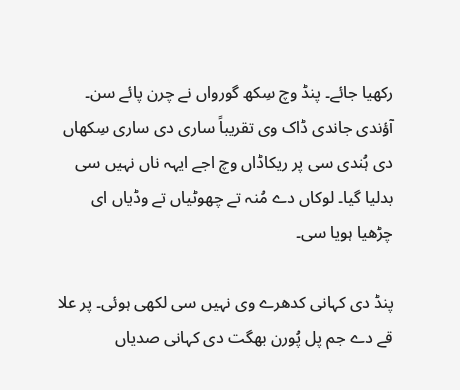رکھیا جائے۔ پنڈ وچ سِکھ گورواں نے چرن پائے سن۔ آؤندی جاندی ڈاک وی تقریباً ساری دی ساری سِکھاں دی ہُندی سی پر ریکاڈاں وچ اجے ایہہ ناں نہیں سی بدلیا گیا۔ لوکاں دے مُنہ تے چھوٹیاں تے وڈیاں ای چڑھیا ہویا سی۔

پنڈ دی کہانی کدھرے وی نہیں سی لکھی ہوئی۔ پر علا قے دے جم پل پُورن بھگت دی کہانی صدیاں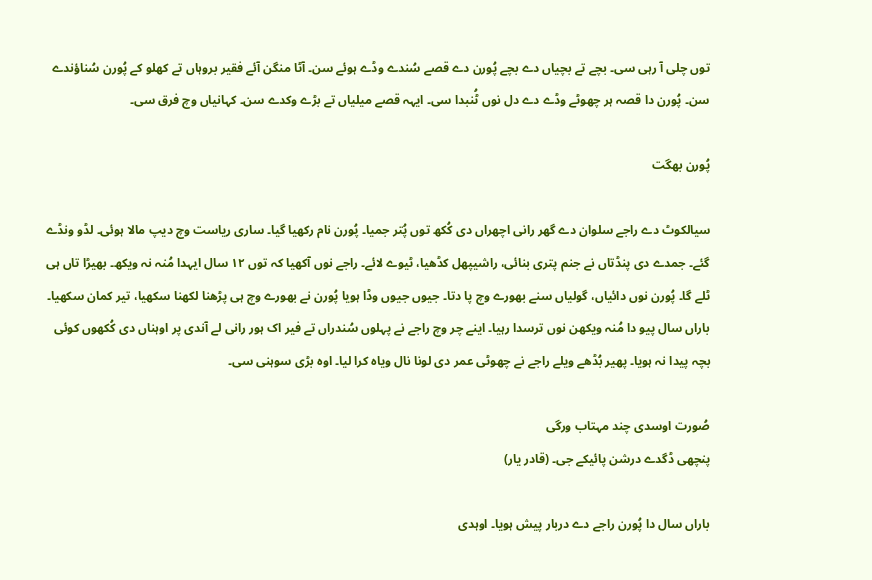توں چلی آ رہی سی۔ بچے تے بچیاں دے بچے پُورن دے قصے سُندے وڈے ہوئے سن۔ آٹا منگن آئے فقیر بروہاں تے کھلو کے پُورن سُناؤندے سن۔ پُورن دا قصہ ہر چھوٹے وڈے دے دل نوں ٹُنبدا سی۔ ایہہ قصے میلیاں تے بڑے وکدے سن۔ کہانیاں وچ فرق سی۔

پُورن بھگت

سیالکوٹ دے راجے سلوان دے گھر رانی اچھراں دی کُکھ توں پُتر جمیا۔ پُورن نام رکھیا گیا۔ ساری ریاست وچ دیپ مالا ہوئی۔ لڈو ونڈے گئے۔ جمدے دی پنڈتاں نے جنم پتری بنائی، راشیپھل کڈھیا، ٹیوے لائے۔ راجے نوں آکھیا کہ توں ١٢ سال ایہدا مُنہ نہ ویکھ۔ بھیڑا تاں ہی ٹلے گا۔ پُورن نوں دائیاں، گولیاں سنے بھورے وچ پا دتا۔ جیوں جیوں وڈا ہویا پُورن نے بھورے وچ ہی پڑھنا لکھنا سکھیا، تیر کمان سکھیا۔ باراں سال پیو دا مُنہ ویکھن نوں ترسدا رہیا۔ اینے چر وچ راجے نے پہلوں سُندراں تے فیر اک ہور رانی لے آندی پر اوہناں دی کُکھوں کوئی بچہ پیدا نہ ہویا۔ پھیر بُڈھے ویلے راجے نے چھوٹی عمر دی لونا نال ویاہ کرا لیا۔ اوہ بڑی سوہنی سی۔

صُورت اوسدی چند مہتاب ورگی
پنچھی ڈگدے درشن پائیکے جی۔ (قادر یار)

باراں سال دا پُورن راجے دے دربار پیش ہویا۔ اوہدی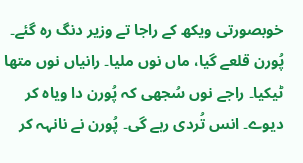خوبصورتی ویکھ کے راجا تے وزیر دنگ رہ گئے۔ پُورن قلعے گیا، ماں نوں ملیا۔ رانیاں نوں متھا ٹیکیا۔ راجے نوں سُجھی کہ پُورن دا ویاہ کر دیوے۔ انس تُردی رہے گی۔ پُورن نے نانہہ کر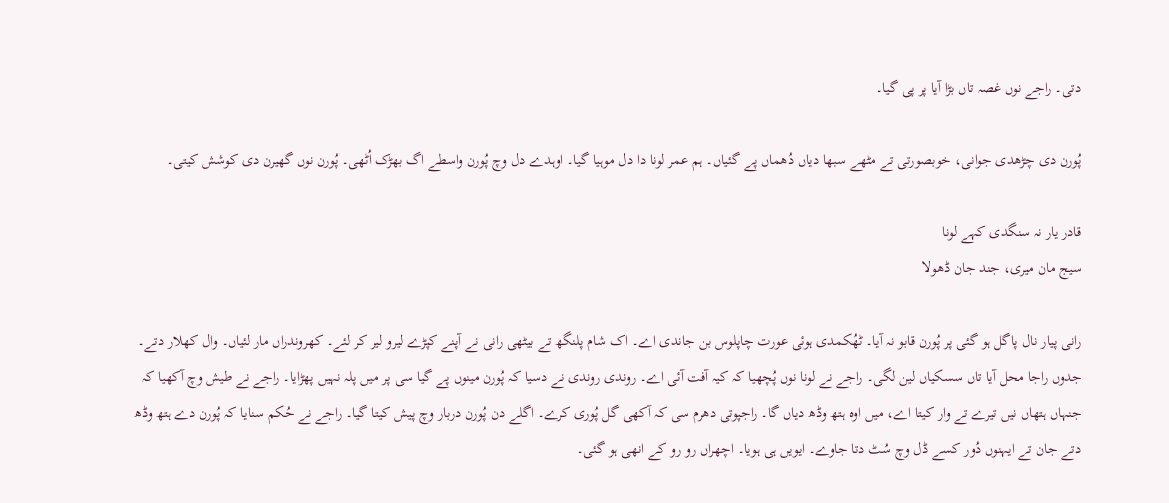دتی۔ راجے نوں غصہ تاں بڑا آیا پر پی گیا۔

پُورن دی چڑھدی جوانی، خوبصورتی تے مٹھے سبھا دیاں دُھماں پے گئیاں۔ ہم عمر لونا دا دل موہیا گیا۔ اوہدے دل وچ پُورن واسطے اگ بھڑک اُٹھی۔ پُورن نوں گھیرن دی کوشش کیتی۔

قادر یار نہ سنگدی کہے لونا
سیج مان میری، جند جان ڈھولا

رانی پیار نال پاگل ہو گئی پر پُورن قابو نہ آیا۔ ٹھُکمدی ہوئی عورت چاپلوس بن جاندی اے۔ اک شام پلنگھ تے بیٹھی رانی نے آپنے کپڑے لیرو لیر کر لئے۔ کھروندراں مار لئیاں۔ وال کھلار دتے۔ جدوں راجا محل آیا تاں سسکیاں لین لگی۔ راجے نے لونا نوں پُچھیا کہ کیہ آفت آئی اے۔ روندی روندی نے دسیا کہ پُورن مینوں پے گیا سی پر میں پلہ نہیں پھڑایا۔ راجے نے طیش وچ آکھیا کہ جنہاں ہتھاں نیں تیرے تے وار کیتا اے، میں اوہ ہتھ وڈھ دیاں گا۔ راجپوتی دھرم سی کہ آکھی گل پُوری کرے۔ اگلے دن پُورن دربار وچ پیش کیتا گیا۔ راجے نے حُکم سنایا کہ پُورن دے ہتھ وڈھ دتے جان تے ایہنوں دُور کسے ڈل وچ سُٹ دتا جاوے۔ ایویں ہی ہویا۔ اچھراں رو رو کے انھی ہو گئی۔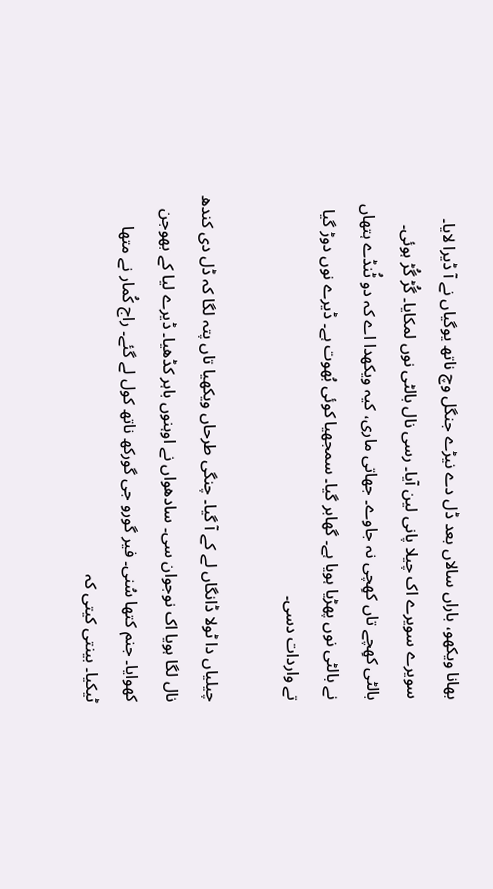بھانا ویکھو، باراں سالاں بعد ڈل دے نیڑے جنگل وچ ناتھ یوگیاں نے آ ڈیرا لایا۔ سویرے سویرے اک چیلا پانی لین آیا۔ رسی نال بالٹی نوں لمکایا۔ گُڑ گُڑ ہوئی۔ بالٹی کھِچے تاں کھِچی نہ جاوے۔ جھاتی ماری، کیہ ویکھدا اے کہ دو ٹُنڈے ہتھاں نے بالٹی نوں پھڑیا ہویا ہے۔ گھابر گیا۔ سمجھیا کوئی بُھوت ہے۔ ڈیرے نوں دوڑ گیا تے واردات دسی۔

چیلیاں دا ٹولا ڈانگاں لے کے آ گیا۔ چنگی طرحاں ویکھیا تاں پتہ لگا کہ ڈل دی کندھ نال لگا ہویا اک نوجوان سی۔ سادھواں نے اوہنوں باہر کڈھیا۔ ڈیرے لیا کے بھوجن کھوایا۔ جنم کتھا سُنی۔ فیر گورو جی گورکھ ناتھ کول لے گئے۔ راج کُمار نے متھا ٹیکیا۔ بینتی کیتی کہ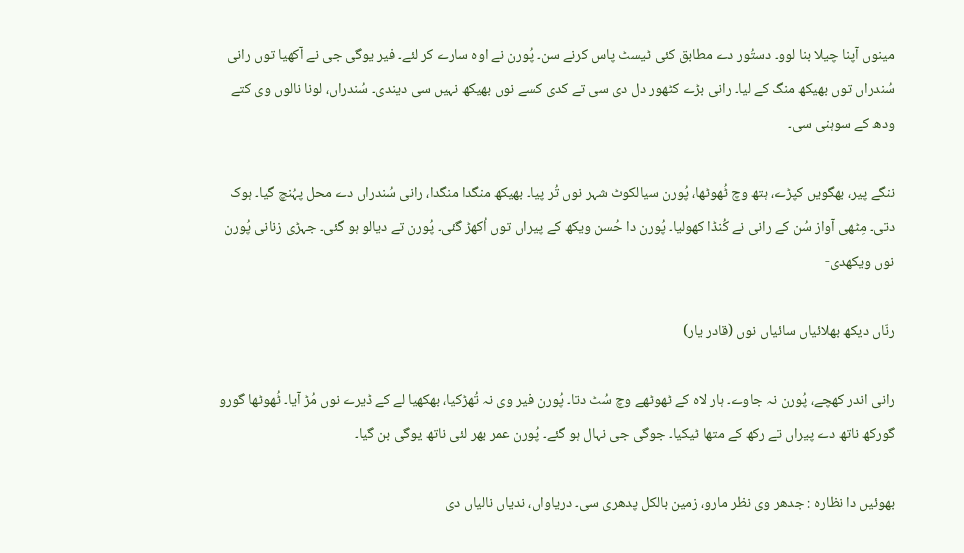مینوں آپنا چیلا بنا لوو۔ دستُور دے مطابق کئی ٹیسٹ پاس کرنے سن۔ پُورن نے اوہ سارے کر لئے۔ فیر یوگی جی نے آکھیا توں رانی سُندراں توں بھیکھ منگ کے لیا۔ رانی بڑے کٹھور دل دی سی تے کدی کسے نوں بھیکھ نہیں سی دیندی۔ سُندراں، لونا نالوں وی کتے ودھ کے سوہنی سی۔

ننگے پیر، بھگویں کپڑے، ہتھ وچ ٹُھوٹھا، پُورن سیالکوٹ شہر نوں تُر پیا۔ بھیکھ منگدا منگدا، رانی سُندراں دے محل پہُنچ گیا۔ ہوک دتی۔ مِٹھی آواز سُن کے رانی نے کُنڈا کھولیا۔ پُورن دا حُسن ویکھ کے پیراں توں اُکھڑ گئی۔ پُورن تے دیالو ہو گئی۔ جہڑی زنانی پُورن نوں ویکھدی-

رنّاں دیکھ بھلائیاں سائیاں نوں (قادر یار)

رانی اندر کھچے، پُورن نہ جاوے۔ ہار لاہ کے ٹھوٹھے وچ سُٹ دتا۔ پُورن فیر وی نہ تُھڑکیا، بھکھیا لے کے ڈیرے نوں مُڑ آیا۔ ٹُھوٹھا گورو گورکھ ناتھ دے پیراں تے رکھ کے متھا ٹیکیا۔ جوگی جی نہال ہو گئے۔ پُورن عمر بھر لئی ناتھ یوگی بن گیا۔

بھوئیں دا نظارہ : جدھر وی نظر مارو، زمین بالکل پدھری سی۔ دریاواں، ندیاں نالیاں دی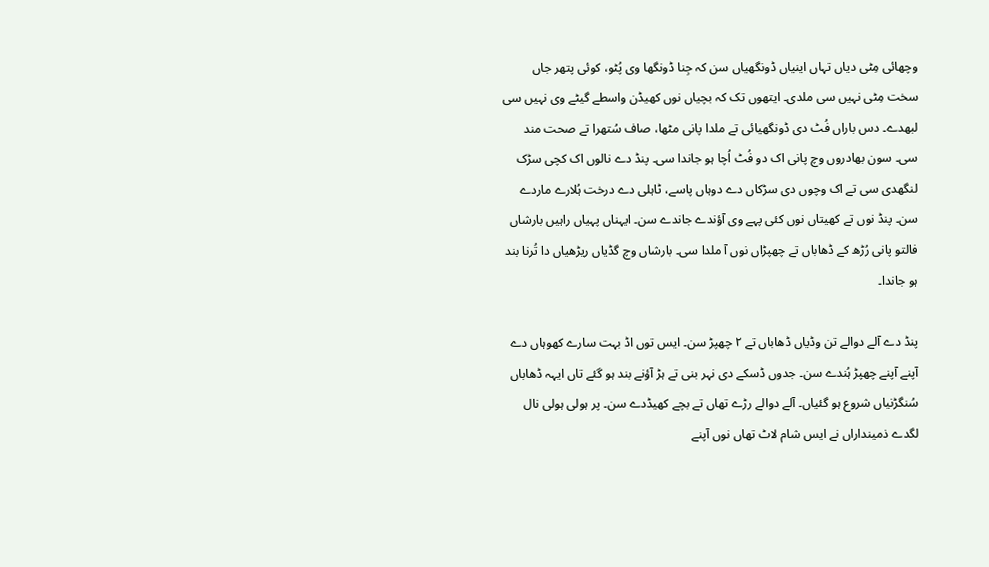وچھائی مِٹی دیاں تہاں اینیاں ڈونگھیاں سن کہ جِنا ڈونگھا وی پُٹو، کوئی پتھر جاں سخت مِٹی نہیں سی ملدی۔ ایتھوں تک کہ بچیاں نوں کھیڈن واسطے گیٹے وی نہیں سی لبھدے۔ دس باراں فُٹ دی ڈونگھیائی تے ملدا پانی مٹھا، صاف سُتھرا تے صحت مند سی۔ سون بھادروں وچ پانی اک دو فُٹ اُچا ہو جاندا سی۔ پنڈ دے نالوں اک کچی سڑک لنگھدی سی تے اک وچوں دی سڑکاں دے دوہاں پاسے، ٹاہلی دے درخت ہُلارے ماردے سن۔ پنڈ نوں تے کھیتاں نوں کئی پہے وی آؤندے جاندے سن۔ ایہناں پہیاں راہیں بارشاں فالتو پانی رُڑھ کے ڈھاباں تے چھپڑاں نوں آ ملدا سی۔ بارشاں وچ گڈیاں ریڑھیاں دا تُرنا بند ہو جاندا۔

پنڈ دے آلے دوالے تن وڈیاں ڈھاباں تے ٢ چھپڑ سن۔ ایس توں اڈ بہت سارے کھوہاں دے آپنے آپنے چھپڑ ہُندے سن۔ جدوں ڈسکے دی نہر بنی تے ہڑ آؤنے بند ہو گئے تاں ایہہ ڈھاباں سُنگڑنیاں شروع ہو گئیاں۔ آلے دوالے رڑے تھاں تے بچے کھیڈدے سن۔ پر ہولی ہولی نال لگدے ذمینداراں نے ایس شام لاٹ تھاں نوں آپنے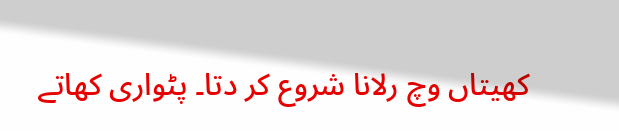کھیتاں وچ رلانا شروع کر دتا۔ پٹواری کھاتے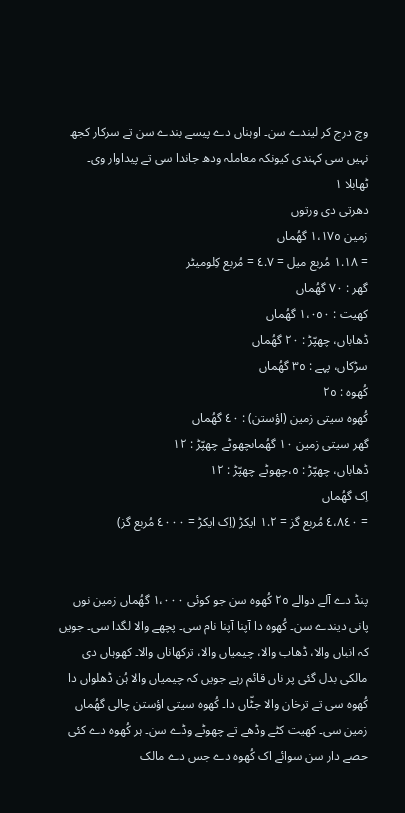وچ درج کر لیندے سن۔ اوہناں دے پیسے بندے سن تے سرکار کجھ نہیں سی کہندی کیونکہ معاملہ ودھ جاندا سی تے پیداوار وی۔
ٹھابلا ١
دھرتی دی ورتوں
زمین ١،١٧٥ گھُماں
= ١.١٨ مُربع میل = ٤.٧ = مُربع کِلومیٹر
گھر : ٧٠ گھُماں
کھیت : ١،٠٥٠ گھُماں
ڈھاباں، چھپّڑ : ٢٠ گھُماں
سڑکاں، پہے : ٣٥ گھُماں
کُھوہ : ٢٥
کُھوہ سیتی زمین (اؤستن) : ٤٠ گھُماں
گھر سیتی زمین ١٠ گھُماںچھوٹے چھپّڑ : ١٢
ڈھاباں، چھپّڑ : ٥،چھوٹے چھپّڑ : ١٢
اِک گھُماں
= ٤،٨٤٠ مُربع گز = ١.٢ ایکڑ (اِک ایکڑ = ٤٠٠٠ مُربع گز)


پنڈ دے آلے دوالے ٢٥ کُھوہ سن جو کوئی ١،٠٠٠ گھُماں زمین نوں پانی دیندے سن۔ کُھوہ دا آپنا آپنا نام سی۔ پچھے والا لگدا سی۔ جویں کہ انباں والا، ڈھاب والا، چیمیاں والا، ترکھاناں والا۔ کھوہاں دی مالکی بدل گئی پر ناں قائم رہے جویں کہ چیمیاں والا ہُن ڈھلواں دا کُھوہ سی تے ترخان والا جٹّاں دا۔ کُھوہ سیتی اؤستن چالی گھُماں زمین سی۔ کھیت کٹے وڈھے تے چھوٹے وڈے سن۔ ہر کُھوہ دے کئی حصے دار سن سوائے اک کُھوہ دے جس دے مالک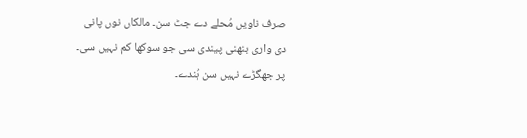صرف ناویں مُحلے دے جٹ سن۔ مالکاں نوں پانی دی واری بنھنی پیندی سی جو سوکھا کم نہیں سی۔ پر جھگڑے نہیں سن ہُندے۔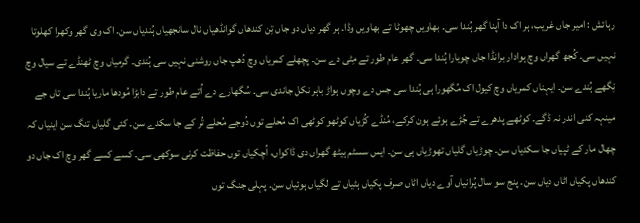رہائش : امیر جاں غریب، ہر اک دا آپنا گھر ہُندا سی۔ بھاویں چھوٹا تے بھاویں وڈا۔ ہر گھر دیاں دو جاں تِن کندھاں گوانڈھیاں نال سانجھیاں ہُندیاں سن۔ اک وی گھر وکھرا کھلوتا نہیں سی۔ کُجھ گھراں وچ ہوادار برانڈا جاں چوبارا ہُندا سی۔ گھر عام طور تے مِٹی دے سن۔ پچھلے کمریاں وچ دُھپ جاں روشنی نہیں سی ہُندی۔ گرمیاں وچ ٹھنڈے تے سیال وچ نِگھے ہُندے سن۔ ایہناں کمریاں وچ کیول اک مُگھورا ہی ہُندا سی جس دے وچوں ہواڑ باہر نکل جاندی سی۔ سُگھارے دے اُتے عام طور تے دابڑا مُودھا ماریا ہُندا سی تاں جے مینہہ کنی اندر نہ ڈگے۔ کوٹھے پدھرے تے جُڑے ہوئے ہون کرکے، مُنڈے کُڑیاں کوٹھو کوٹھی اک مُحلے توں دُوجے مُحلے تُر کے جا سکدے سن۔ کئی گلیاں تنگ سن اینیاں کہ چھال مار کے ٹپیاں جا سکدیاں سن۔ چوڑیاں گلیاں تھوڑیاں ہی سن۔ ایس سسٹم ہیٹھ گھراں دی ڈاکواں، اُچکیاں توں حفاظت کرنی سوکھی سی۔ کسے کسے گھر وچ اک جاں دو کندھاں پکیاں اٹاں دیاں سن۔ پنج سو سال پُرانیاں آوے دیاں اٹاں صرف پکیاں ہٹیاں تے لگیاں ہوئیاں سن۔ پہلی جنگ توں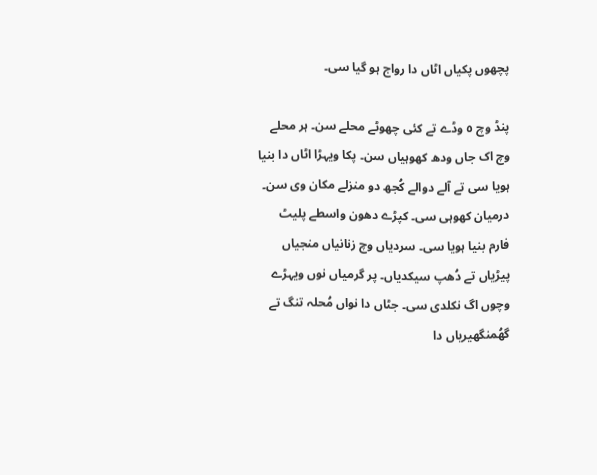پچھوں پکیاں اٹاں دا رواج ہو گیا سی۔

پنڈ وچ ٥ وڈے تے کئی چھوٹے محلے سن۔ ہر محلے وچ اک جاں ودھ کھوہیاں سن۔ پکا ویہڑا اٹاں دا بنیا ہویا سی تے آلے دوالے کُجھ دو منزلے مکان وی سن۔ درمیان کھوہی سی۔ کپڑے دھون واسطے پلیٹ فارم بنیا ہویا سی۔ سردیاں وچ زنانیاں منجیاں پیڑیاں تے دُھپ سیکدیاں۔ پر گرمیاں نوں ویہڑے وچوں اگ نکلدی سی۔ جٹاں دا نواں مُحلہ تنگ تے گھُمنگھیریاں دا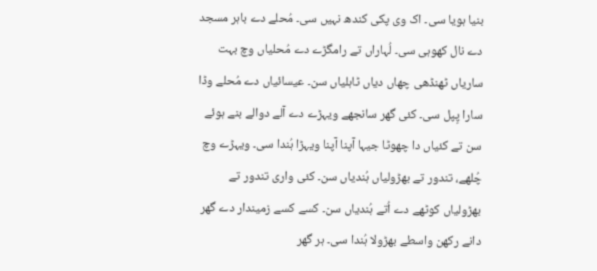بنیا ہویا سی۔ اک وی پکی کندھ نہیں سی۔ مُحلے دے باہر مسجد دے نال کھوہی سی۔ لُہاراں تے رامگڑے دے مُحلیاں وچ بہت ساریاں ٹھنڈھی چھاں دیاں ٹاہلیاں سن۔ عیسائیاں دے مُحلے وڈا سارا پِپل سی۔ کئی گھر سانجھے ویہڑے دے آلے دوالے بنے ہوئے سن تے کئیاں دا چھوٹا جیہا آپنا آپنا ویہڑا ہُندا سی۔ ویہڑے وچ چُلھے، تندور تے بھڑولیاں ہُندیاں سن۔ کئی واری تندور تے بھڑولیاں کوٹھے دے اُتے ہُندیاں سن۔ کسے کسے زمیندار دے گھر دانے رکھن واسطے بھڑولا ہُندا سی۔ ہر گھر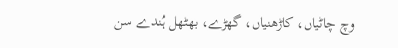وچ چاٹیاں، کاڑھنیاں، گھڑے، بھٹھل ہُندے سن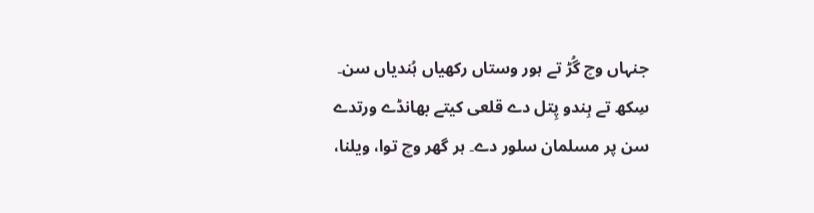جنہاں وچ گُڑ تے ہور وستاں رکھیاں ہُندیاں سن۔ سِکھ تے ہِندو پِتل دے قلعی کیتے بھانڈے ورتدے سن پر مسلمان سلور دے۔ ہر گھر وچ توا، ویلنا،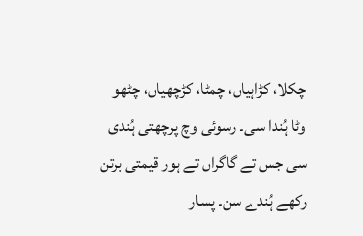چکلا، کڑاہیاں، چمٹا، کڑچھیاں، چٹھو وٹا ہُندا سی۔ رسوئی وچ پرچھتی ہُندی سی جس تے گاگراں تے ہور قیمتی برتن رکھے ہُندے سن۔ پسار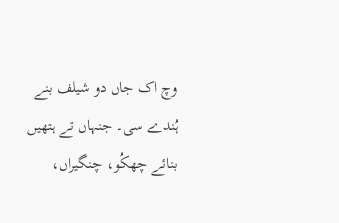وچ اک جاں دو شیلف بنے ہُندے سی۔ جنہاں تے ہتھیں بنائے چھکُو، چنگیراں،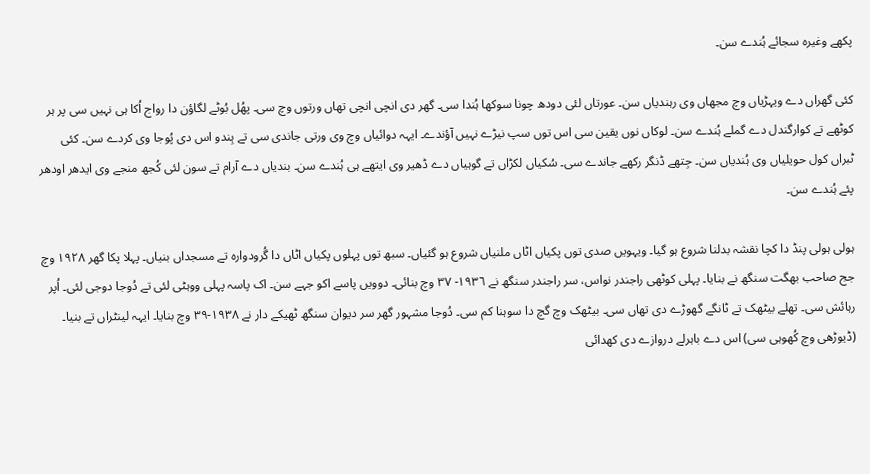پکھے وغیرہ سجائے ہُندے سن۔

کئی گھراں دے ویہڑیاں وچ مجھاں وی رہندیاں سن۔ عورتاں لئی دودھ چونا سوکھا ہُندا سی۔ گھر دی انچی انچی تھاں ورتوں وچ سی۔ پھُل بُوٹے لگاؤن دا رواج اُکا ہی نہیں سی پر ہر کوٹھے تے کوارگندل دے گملے ہُندے سن۔ لوکاں نوں یقین سی اس توں سپ نیڑے نہیں آؤندے۔ ایہہ دوائیاں وچ وی ورتی جاندی سی تے ہِندو اس دی پُوجا وی کردے سن۔ کئی ٹبراں کول حویلیاں وی ہُندیاں سن۔ جِتھے ڈنگر رکھے جاندے سی۔ سُکیاں لکڑاں تے گوہیاں دے ڈھیر وی ایتھے ہی ہُندے سن۔ بندیاں دے آرام تے سون لئی کُجھ منجے وی ایدھر اودھر پئے ہُندے سن۔

ہولی ہولی پنڈ دا کچا نقشہ بدلنا شروع ہو گیا۔ ویہویں صدی توں پکیاں اٹاں ملنیاں شروع ہو گئیاں۔ سبھ توں پہلوں پکیاں اٹاں دا گُرودوارہ تے مسجداں بنیاں۔ پہلا پکا گھر ١٩٢٨ وچ جج صاحب بھگت سنگھ نے بنایا۔ پہلی کوٹھی راجندر نواس، سر راجندر سنگھ نے ١٩٣٦- ٣٧ وچ بنائی۔ دوویں پاسے اکو جہے سن۔ اک پاسہ پہلی ووہٹی لئی تے دُوجا دوجی لئی۔ اُپر رہائش سی۔ تھلے بیٹھک تے ٹانگے گھوڑے دی تھاں سی۔ بیٹھک وچ گچ دا سوہنا کم سی۔ دُوجا مشہور گھر سر دیوان سنگھ ٹھیکے دار نے ١٩٣٨-٣٩ وچ بنایا۔ ایہہ لینٹراں تے بنیا۔ (ڈیوڑھی وچ کُھوہی سی) اس دے باہرلے دروازے دی کھدائی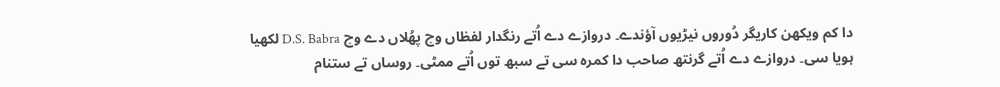دا کم ویکھن کاریگر دُوروں نیڑیوں آؤندے۔ دروازے دے اُتے رنگدار لفظاں وچ پھُلاں دے وچ D.S. Babra لکھیا ہویا سی۔ دروازے دے اُتے گرنتھ صاحب دا کمرہ سی تے سبھ توں اُتے ممٹی۔ روساں تے ستنام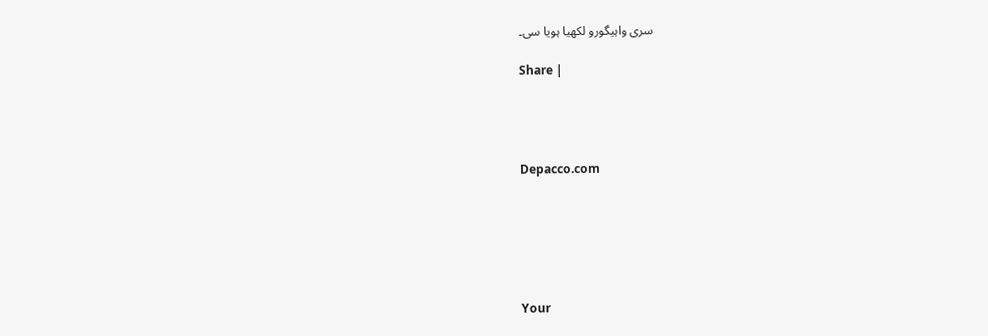سری واہیگورو لکھیا ہویا سی۔

Share |




Depacco.com






Your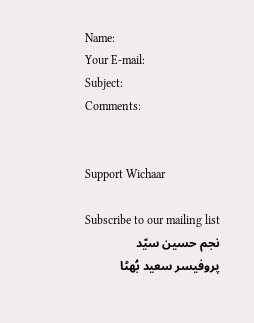Name:
Your E-mail:
Subject:
Comments:


Support Wichaar

Subscribe to our mailing list
نجم حسین سیّد
پروفیسر سعید بُھٹا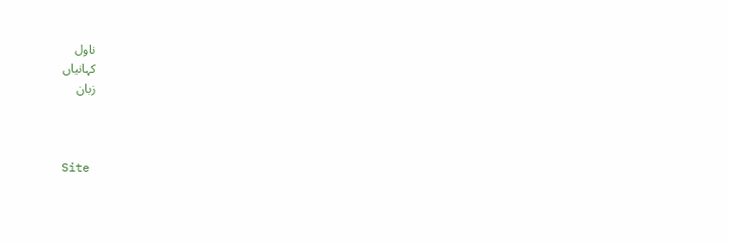ناول
کہانیاں
زبان



Site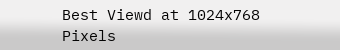Best Viewd at 1024x768 Pixels